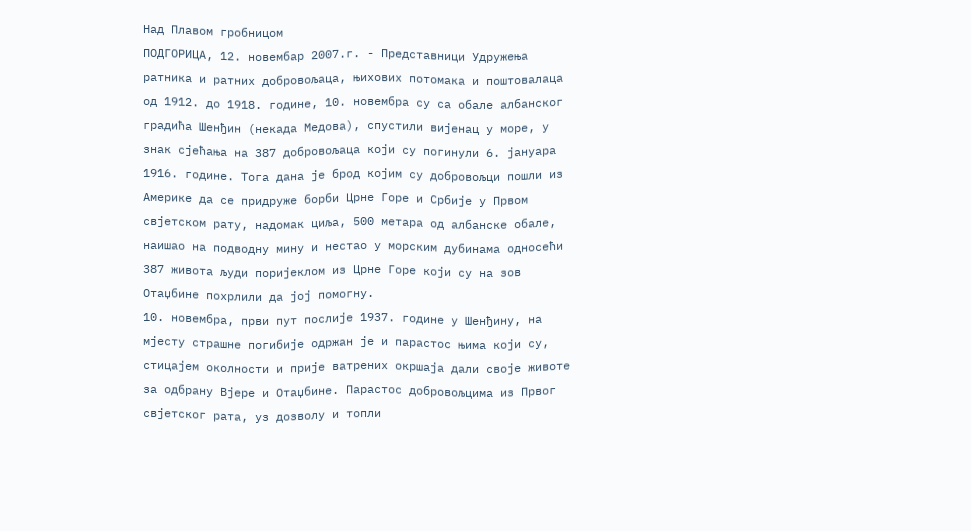Над Плавом гробницом
ПОДГОРИЦА, 12. новембар 2007.г. - Представници Удружења ратника и ратних добровољаца, њихових потомака и поштовалаца од 1912. до 1918. године, 10. новембра су са обале албанског градића Шенђин (некада Медова), спустили вијенац у море, у знак сјећања на 387 добровољаца који су погинули 6. јануара 1916. године. Тога дана је брод којим су добровољци пошли из Америке да се придруже борби Црне Горе и Србије у Првом свјетском рату, надомак циља, 500 метара од албанске обале, наишао на подводну мину и нестао у морским дубинама односећи 387 живота људи поријеклом из Црне Горе који су на зов Отаџбине похрлили да јој помогну.
10. новембра, први пут послије 1937. године у Шенђину, на мјесту страшне погибије одржан је и парастос њима који су, стицајем околности и прије ватрених окршаја дали своје животе за одбрану Вјере и Отаџбине. Парастос добровољцима из Првог свјетског рата, уз дозволу и топли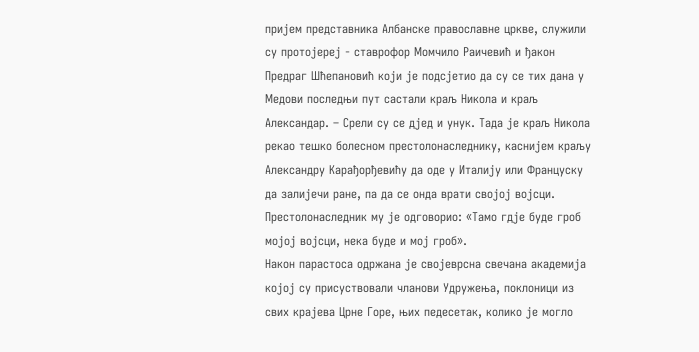пријем представника Албанске православне цркве, служили су протојереј - ставрофор Момчило Раичевић и ђакон Предраг Шћепановић који је подсјетио да су се тих дана у Медови последњи пут састали краљ Никола и краљ Александар. – Срели су се дјед и унук. Тада је краљ Никола рекао тешко болесном престолонаследнику, каснијем краљу Александру Карађорђевићу да оде у Италију или Француску да залијечи ране, па да се онда врати својој војсци. Престолонаследник му је одговорио: «Тамо гдје буде гроб мојој војсци, нека буде и мој гроб».
Након парастоса одржана је својеврсна свечана академија којој су присуствовали чланови Удружења, поклоници из свих крајева Црне Горе, њих педесетак, колико је могло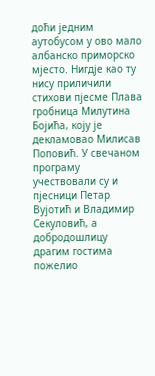доћи једним аутобусом у ово мало албанско приморско мјесто. Нигдје као ту нису приличили стихови пјесме Плава гробница Милутина Бојића, коју је декламовао Милисав Поповић. У свечаном програму учествовали су и пјесници Петар Вујотић и Владимир Секуловић, а добродошлицу драгим гостима пожелио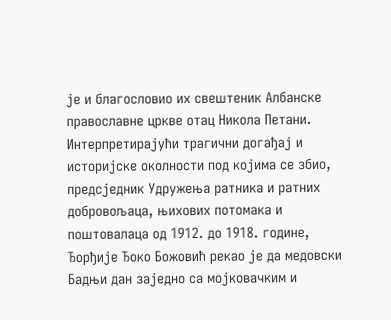је и благословио их свештеник Албанске православне цркве отац Никола Петани.
Интерпретирајући трагични догађај и историјске околности под којима се збио, предсједник Удружења ратника и ратних добровољаца, њихових потомака и поштовалаца од 1912. до 1918. године, Ђорђије Ђоко Божовић рекао је да медовски Бадњи дан заједно са мојковачким и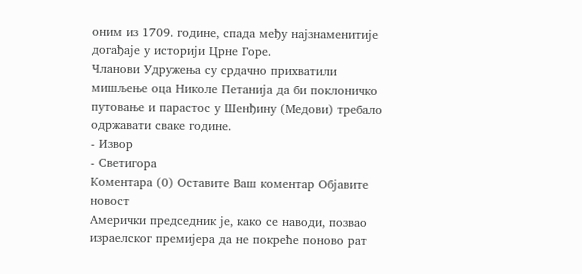оним из 1709. године, спада међу најзнаменитије догађаје у историји Црне Горе.
Чланови Удружења су срдачно прихватили мишљење оца Николе Петанија да би поклоничко путовање и парастос у Шенђину (Медови) требало одржавати сваке године.
- Извор
- Светигора
Коментара (0) Оставите Ваш коментар Објавите новост
Амерички председник је, како се наводи, позвао израелског премијера да не покреће поново рат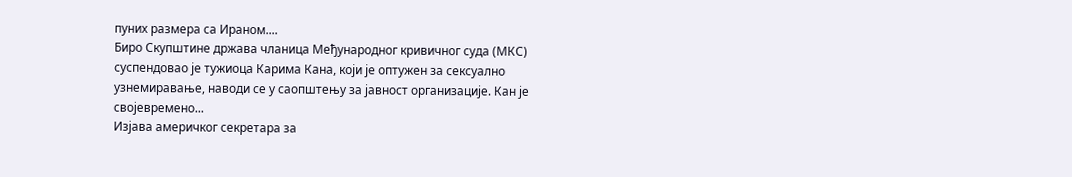пуних размера са Ираном....
Биро Скупштине држава чланица Међународног кривичног суда (МКС) суспендовао је тужиоца Карима Кана, који је оптужен за сексуално узнемиравање, наводи се у саопштењу за јавност организације. Кан је својевремено...
Изјава америчког секретара за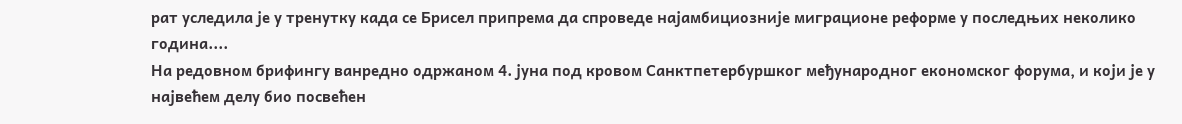рат уследила је у тренутку када се Брисел припрема да спроведе најамбициозније миграционе реформе у последњих неколико година....
На редовном брифингу ванредно одржаном 4. јуна под кровом Санктпетербуршког међународног економског форума, и који је у највећем делу био посвећен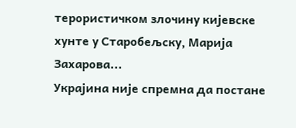терористичком злочину кијевске хунте у Старобељску, Марија Захарова...
Украјина није спремна да постане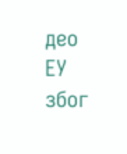део ЕУ због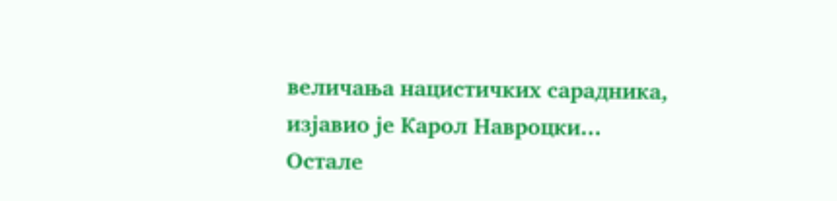величања нацистичких сарадника, изјавио је Карол Навроцки...
Остале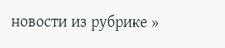новости из рубрике »